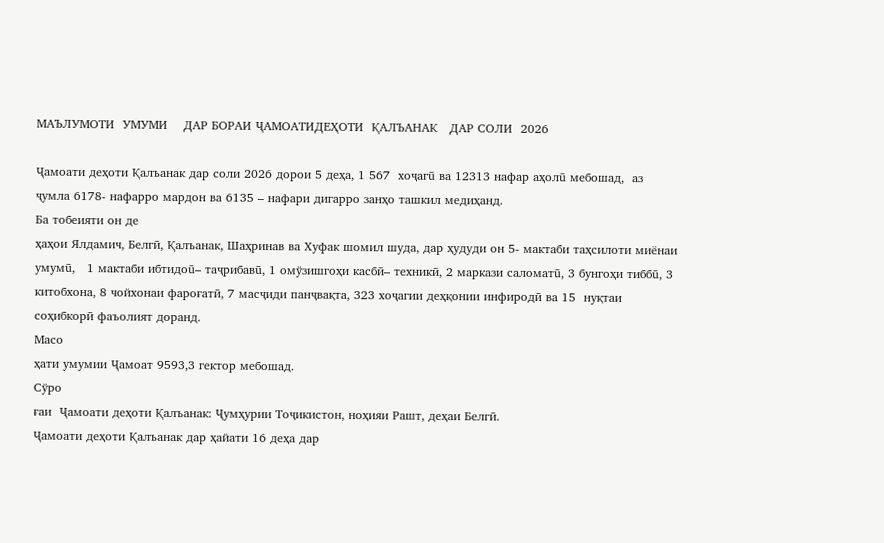МАЪЛУМОТИ  УМУМИ    ДАР БОРАИ ҶАМОАТИДЕҲОТИ  ҚАЛЪАНАК   ДАР СОЛИ  2026

Ҷамоати деҳоти Қалъанак дар соли 2026 дорои 5 деҳа, 1 567  хоҷагū ва 12313 нафар аҳолū мебошад,  аз ҷумла 6178- нафарро мардон ва 6135 – нафари дигарро занҳо ташкил медиҳанд.
Ба тобеияти он де
ҳаҳои Ялдамич, Белгӣ, Қалъанак, Шаҳринав ва Хуфак шомил шуда, дар ҳудуди он 5- мактаби таҳсилоти миёнаи умумū,   1 мактаби ибтидоū– таҷрибавū, 1 омўзишгоҳи касбӣ– техникӣ, 2 маркази саломатū, 3 бунгоҳи тиббū, 3 китобхона, 8 чойхонаи фароғатӣ, 7 масҷиди панҷвақта, 323 хоҷагии деҳқонии инфиродӣ ва 15  нуқтаи соҳибкорӣ фаъолият доранд.
Масо
ҳати умумии Ҷамоат 9593,3 гектор мебошад.
Сўро
ғаи  Ҷамоати деҳоти Қалъанак: Ҷумҳурии Тоҷикистон, ноҳияи Рашт, деҳаи Белгӣ.
Ҷамоати деҳоти Қалъанак дар ҳайати 16 деҳа дар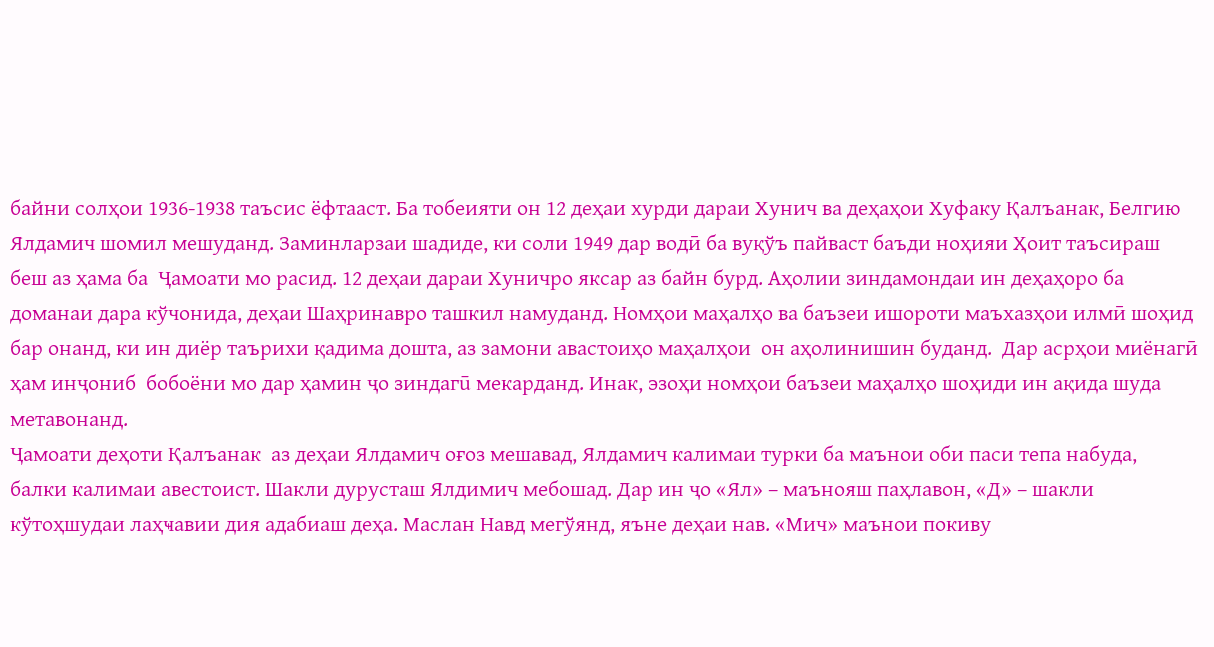байни солҳои 1936-1938 таъсис ёфтааст. Ба тобеияти он 12 деҳаи хурди дараи Хунич ва деҳаҳои Хуфаку Қалъанак, Белгию Ялдамич шомил мешуданд. Заминларзаи шадиде, ки соли 1949 дар водӣ ба вуқўъ пайваст баъди ноҳияи Ҳоит таъсираш беш аз ҳама ба  Ҷамоати мо расид. 12 деҳаи дараи Хуничро яксар аз байн бурд. Аҳолии зиндамондаи ин деҳаҳоро ба доманаи дара кўчонида, деҳаи Шаҳринавро ташкил намуданд. Номҳои маҳалҳо ва баъзеи ишороти маъхазҳои илмӣ шоҳид бар онанд, ки ин диёр таърихи қадима дошта, аз замони авастоиҳо маҳалҳои  он аҳолинишин буданд.  Дар асрҳои миёнагӣ ҳам инҷониб  бобоёни мо дар ҳамин ҷо зиндагū мекарданд. Инак, эзоҳи номҳои баъзеи маҳалҳо шоҳиди ин ақида шуда метавонанд.
Ҷамоати деҳоти Қалъанак  аз деҳаи Ялдамич оғоз мешавад, Ялдамич калимаи турки ба маънои оби паси тепа набуда,  балки калимаи авестоист. Шакли дурусташ Ялдимич мебошад. Дар ин ҷо «Ял» – маънояш паҳлавон, «Д» – шакли кўтоҳшудаи лаҳҹавии дия адабиаш деҳа. Маслан Навд мегўянд, яъне деҳаи нав. «Мич» маънои покиву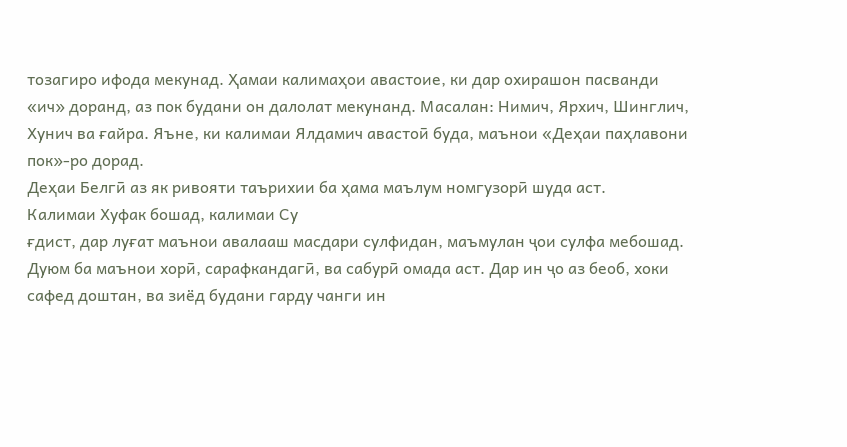тозагиро ифода мекунад. Ҳамаи калимаҳои авастоие, ки дар охирашон пасванди «ич» доранд, аз пок будани он далолат мекунанд. Масалан: Нимич, Ярхич, Шинглич, Хунич ва ғайра. Яъне, ки калимаи Ялдамич авастоӣ буда, маънои «Деҳаи паҳлавони пок»-ро дорад.
Деҳаи Белгӣ аз як ривояти таърихии ба ҳама маълум номгузорӣ шуда аст.
Калимаи Хуфак бошад, калимаи Су
ғдист, дар луғат маънои авалааш масдари сулфидан, маъмулан ҷои сулфа мебошад. Дуюм ба маънои хорӣ, сарафкандагӣ, ва сабурӣ омада аст. Дар ин ҷо аз беоб, хоки сафед доштан, ва зиёд будани гарду чанги ин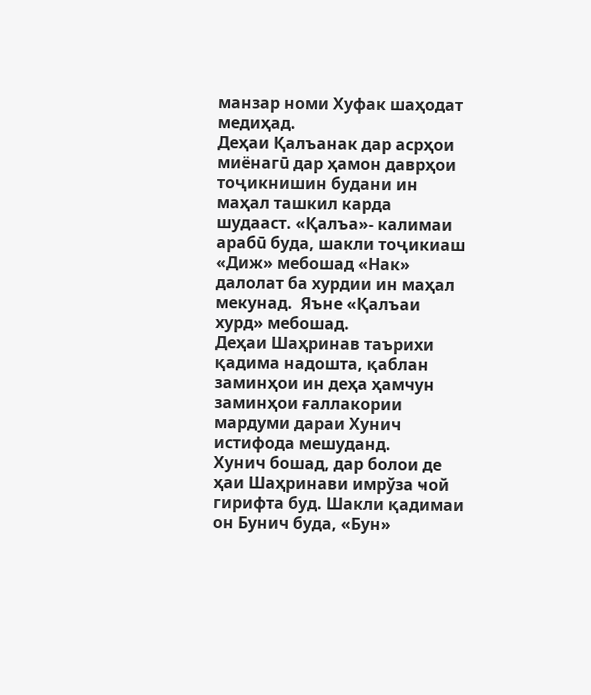манзар номи Хуфак шаҳодат медиҳад.
Деҳаи Қалъанак дар асрҳои миёнагū дар ҳамон даврҳои тоҷикнишин будани ин маҳал ташкил карда шудааст. «Қалъа»- калимаи арабū буда, шакли тоҷикиаш «Диж» мебошад «Нак» далолат ба хурдии ин маҳал мекунад.  Яъне «Қалъаи хурд» мебошад.
Деҳаи Шаҳринав таърихи қадима надошта, қаблан заминҳои ин деҳа ҳамчун заминҳои ғаллакории  мардуми дараи Хунич истифода мешуданд.
Хунич бошад, дар болои де
ҳаи Шаҳринави имрўза ҹой гирифта буд. Шакли қадимаи он Бунич буда, «Бун»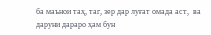ба маънои таҳ, таг, зер дар луғат омада аст,  ва даруни дараро ҳам бун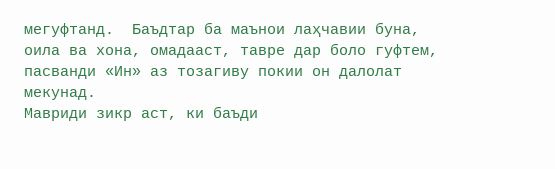мегуфтанд.  Баъдтар ба маънои лаҳчавии буна, оила ва хона, омадааст, тавре дар боло гуфтем,  пасванди «Ин» аз тозагиву покии он далолат мекунад.
Мавриди зикр аст, ки баъди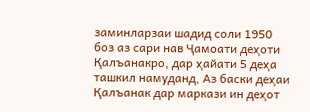заминларзаи шадид соли 1950 боз аз сари нав Ҷамоати деҳоти Қалъанакро, дар ҳайати 5 деҳа ташкил намуданд, Аз баски деҳаи Қалъанак дар маркази ин деҳот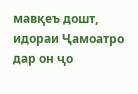мавқеъ дошт, идораи Ҷамоатро дар он ҷо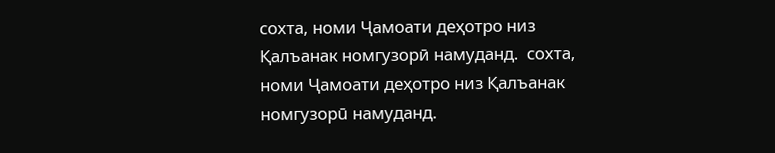сохта, номи Ҷамоати деҳотро низ Қалъанак номгузорӣ намуданд.  сохта, номи Ҷамоати деҳотро низ Қалъанак номгузорū намуданд.